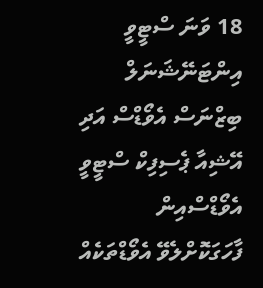18 ވަނަ ސްޓީވީ އިންޓަނޭޝަނަލް ބިޒްނަސް އެވޯޑްސް އަދި އޭޝިއާ ޕެސިފިކް ސްޓީވީ އެވޯޑްސްއިން ފާހަގަކޮށްލެވޭ އެވޯޑްތަކެއް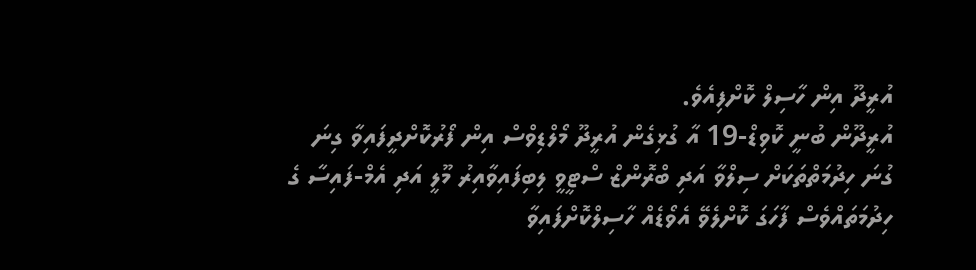އުރީދޫ އިން ހާސިލް ކޮށްފިއެވެ.
އުރީދޫން ބުނީ ކޮވިޑް-19 އާ ގުޅިގެން އުރީދޫ މޯލްޑިވްސް އިން ފޯރުކޮށްދީފައިވާ ގިނަ ގުނަ ހިދުމަތްތަކަށް ސިލްވާ އަދި ބްރޮންޒް ސްޓީވީ ލިބިފައިވާއިރު މޫލީ އަދި އެމް-ފައިސާ ގެ ހިދުމަތައްވެސް ފާހަގަ ކޮށްލެވޭ އެވޯޑެއް ހާސިލްކޮށްފައިވާ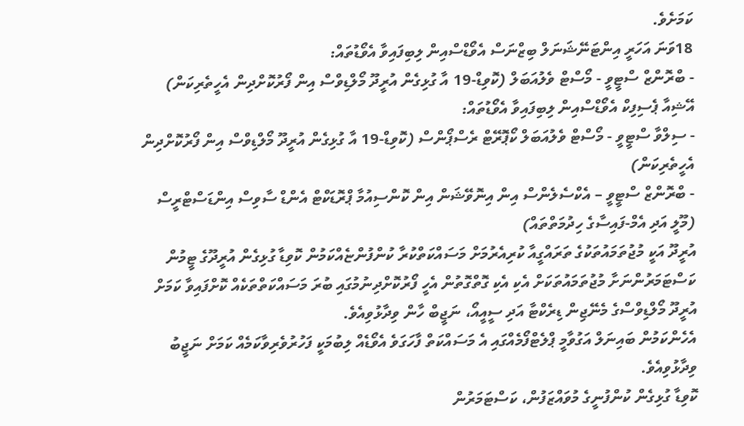ކަމަށެވެ.
18ވަނަ އަހަރީ އިންޓަނޭޝަނަލް ބިޒްނަސް އެވޯޑްސްއިން ލިބިފައިވާ އެވޯޑުތައް:
- ބްރޮންޒް ސްޓީވީ - މޯސްޓް ވެލުއަބަލް (ކޮވިޑް-19 އާ ގުޅިގެން އުރީދޫ މޯލްޑިވްސް އިން ފޯރުކޮށްދިން އެހީތެރިކަން)
އޭޝިއާ ޕެސިފިކް އެވޯޑްސްއިން ލިބިފައިވާ އެވޯޑުތައް:
- ސިލްވާ ސްޓީވީ - މޯސްޓް ވެލުއަބަލް ކޯޕޮރޭޓް ރެސްޕޯންސް (ކޮވިޑް-19 އާ ގުޅިގެން އުރީދޫ މޯލްޑިވްސް އިން ފޯރުކޮށްދިން އެހީތެރިކަން)
- ބްރޮންޒް ސްޓީވީ – އެކްސެލެންސް އިން އިނޮވޭޝަން އިން ކޮންސިއުމާ ޕްރޮޑަކްޓް އެންޑް ސާވިސް އިންޑަސްޓްރީސް (މޫލީ އަދި އެމް-ފައިސާގެ ހިދުމަތްތައް)
އުރީދޫ އަކީ މުޖުތަމައުތަކުގެ ތަރައްގީއާ ކުރިއެރުމަށް މަސައްކަތްކުރާ ކުންފުންޏެއްކަމުން ކޮވިޑާ ގުޅިގެން އުރީދޫގެ ޓީމުން ކަސްޓަމަރުންނަށާ މުޖުތަމައުތަކަށް އެކި އެކި ގޮތްގޮތުން އެހީ ފޯރުކޮށްދިނުމުގައި ބުރަ މަސައްކަތްތަކެއް ކޮށްފައިވާ ކަމަށް އުރީދޫ މޯލްޑިވްސްގެ މެނޭޖިން ޑިރެކްޓާ އަދި ސީއީއޯ، ނަޖީބް ހާން ވިދާޅުވިއެވެ.
އެހެންކަމުން ބައިނަލް އަގުވާމީ ޕްލެޓްފޯމެއްގައި އެ މަސައްކަތް ފާހަގަވެ އެވޯޑެއް ލިބުމަކީ ފަހުރުވެރިވާކަމެއް ކަމަށް ނަޖީބު ވިދާޅުވިއެވެ.
ކޮވިޑާ ގުޅިގެން ކުންފުނީގެ މުވައްޒަފުން، ކަސްޓަމަރުން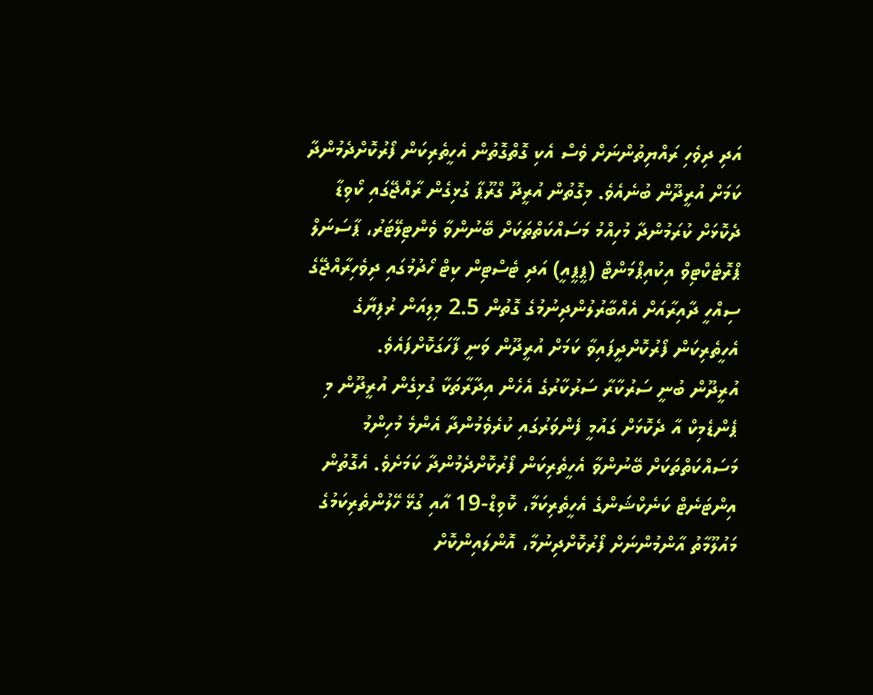އަދި ދިވެހި ރައްޔިތުންނަށް ވެސް އެކި ގޮތްގޮތުން އެހީތެރިކަން ފޯރުކޮށްދެމުންދާ ކަމަށް އުރީދޫން ބުނެއެވެ. މިގޮތުން އުރީދޫ ގްރޫޕާ ގުޅިގެން ރާއްޖޭގައި ކޯވިޑާ ދެކޮޅަށް ކުރަމުންދާ މުހިއްމު މަސައްކަތްތަކަށް ބޭނުންވާ ވެންޓިލޭޓަރު، ޕާސަނަލް ޕްރޮޓެކްޓިވް އިކުއިޕްމަންޓް (ޕީޕީއީ) އަދި ޓެސްޓިން ކިޓް ހޯދުމުގައި ދިވެހިރާއްޖޭގެ ސިއްހީ ދާއިރާއަށް އެއްބާރުލުންދިނުމުގެ ގޮތުން 2.5 މިލިއަން ރުފިޔާގެ އެހީތެރިކަން ފޯރުކޮށްދީފައިވާ ކަމަށް އުރީދޫން ވަނީ ފާހަގަކޮށްފައެވެ.
އުރީދޫން ބުނީ ސަރުކާރާ ސަރުކާރުގެ އެހެން އިދާރާތަކާ ގުޅިގެން އުރީދޫން މި ޕެންޑެމިކް އާ ދެކޮޅަށް ގައުމީ ފެންވަރުގައި ކުރެވެމުންދާ އެންމެ މުހިންމު މަސައްކަތްތަކަށް ބޭނުންވާ އެހީތެރިކަން ފޯރުކޮށްދެމުންދާ ކަމަށެވެ. އެގޮތުން އިންޓަނެޓް ކަނެކްޝަންގެ އެހީތެރިކަމާ، ކޮވިޑް-19 އާއި ގުޅޭ ހޭލުންތެރިކަމުގެ މައުލޫމާތު އާންމުންނަށް ފޯރުކޮށްދިނުމާ، އޮންލައިންކޮށް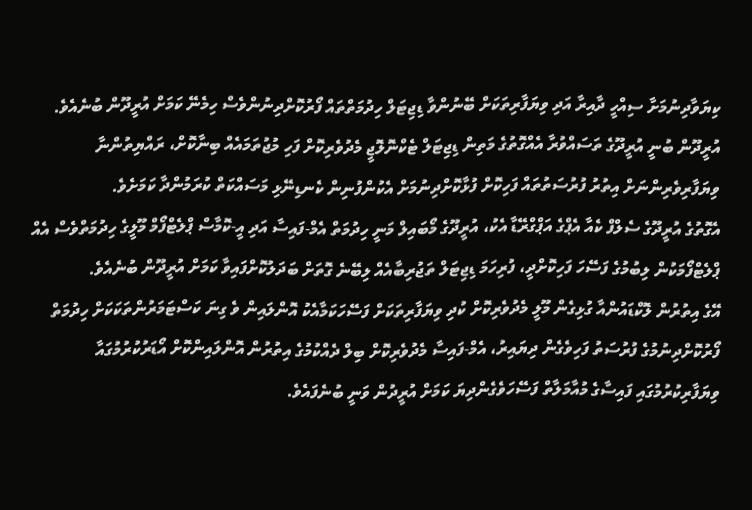ކިޔަވާދިނުމަށާ ސިއްހީ ދާއިރާ އަދި ވިޔަފާރިތަކަށް ބޭނުންވާ ޑިޖިޓަލް ހިދުމަތްތައް ފޯރުކޮށްދިނުންވެސް ހިމެނޭ ކަމަށް އުރީދޫން ބުނެއެވެ.
އުރީދޫން ބުނީ އުރީދޫގެ ތަސައްވުރާ އެއްގޮތުގެ މަތިން ޑިޖިޓަލް ޓެކްނޮލޮޖީ މެދުވެރިކޮށް ފަހި މުޖުތަމައެއް ބިނާކޮށް، ރައްޔިތުންނާ ވިޔަފާރިވެރިންނަށް އިތުރު ފުރުސަތުތައް ފަހިކޮށް ފުޅާކޮށްދިނުމަށް އެކުންފުނިން ކެނޑިނޭޅި މަސައްކަތް ކުރަމުންދާ ކަމަށެވެ.
އެގޮތުގެ އުރީދޫގެ ސެލްފް ކެއާ އެޕްގެ އަޕްގްރޭޑާ އެކު، އުރީދޫގެ މޯބައިލް މަނީ ހިދުމަތް އެމް-ފައިސާ އަދި އީ-ކޮމާސް ޕްލެޓްފޯމް މޫލީގެ ހިދުމަތްވެސް އެއް ޕްލެޓްފޯމަކުން ލިބުމުގެ ފަސޭހަ ފަހިކޮށްދީ، ފުރިހަމަ ޑިޖިޓަލް ތަޖުރިބާއެއް ލިބޭނެ ގޮތަށް ބަދަލުކޮށްފައިވާ ކަމަށް އުރީދޫން ބުނެއެވެ.
އޭގެ އިތުރުން ލޮކްޑައުންއާ ގުޅިގެން މޫލީ މެދުވެރިކޮށް ކުދި ވިޔަފާރިތަކަށް ފަސޭހަކަމާއެކު އޮންލައިން ވެ ގިނަ ކަސްޓަމަރުންތަކަކަށް ހިދުމަތް ފޯރުކޮށްދިނުމުގެ ފުރުސަތު ފަހިވެގެން ދިޔައިރު، އެމް-ފައިސާ މެދުވެރިކޮށް ބިލް ދެއްކުމުގެ އިތުރުން އޮންލައިންކޮށް އޯޑަރުކުރުމުގައާ ވިޔަފާރިކުރުމުގައި ފައިސާގެ މުއާމަލާތް ފަސޭހަވެގެންދިޔަ ކަމަށް އުރީދުން ވަނީ ބުނެފައެވެ.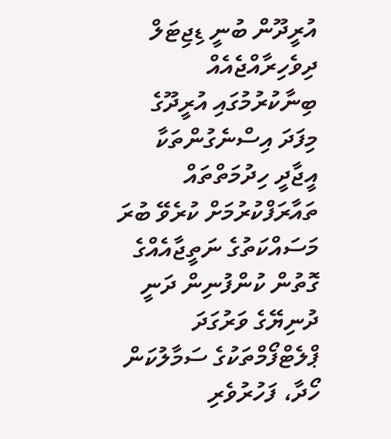އުރީދޫން ބުނީ ޑިޖިޓަލް ދިވެހިރާއްޖެއެއް ބިނާކުރުމުގައި އުރީދޫގެ މިފަދަ އިސްނެގުންތަކާ އީޖާދީ ހިދުމަތްތައް ތައާރަފްކުރުމަށް ކުރެވޭ ބުރަ މަސައްކަތުގެ ނަތީޖާއެއްގެ ގޮތުން ކުންފުނިން ދަނީ ދުނިޔޭގެ ވަރުގަދަ ޕްލެޓްފޯމްތަކުގެ ސަމާލުކަން ހޯދާ، ފަހުރުވެރި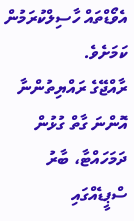އެވޯޑްތައް ހާސިލްކުރަމުން ކަމަށެވެ.
ރާއްޖޭގެ ރައްޔިތުންނާ އޮންނަ ގާތް ގުޅުން ދަމަހައްޓާ، ބާރު ސްޕީޑެއްގައި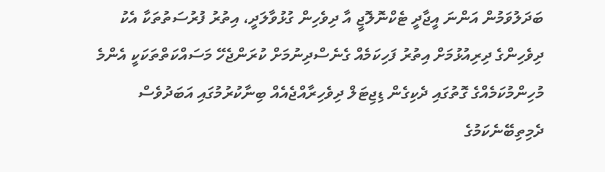ބަދަލުވަމުން އަންނަ އީޖާދީ ޓެކްނޮލޮޖީ އާ ދިވެހިން ގުޅުވާލަދީ، އިތުރު ފުރުސަތުތަކާ އެކު ދިވެހިންގެ ދިރިއުޅުމަށް އިތުރު ފަހިކަމެއް ގެނެސްދިނުމަށް ކުރަންޖެހޭ މަސައްކަތްތަކަކީ އެންމެ މުހިންމުކަމެއްގެ ގޮތުގައި ދެކިގެން ޑިޖިޓަލް ދިވެހިރާއްޖެއެއް ބިނާކުރުމުގައި އަބަދުވެސް ދެމިތިބޭނެކަމުގެ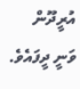އުރީދޫން ވަނީ ދީފައެވެ.